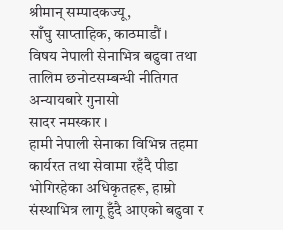श्रीमान् सम्पादकज्यू,
साँघु साप्ताहिक, काठमाडौं ।
विषय नेपाली सेनाभित्र बढुवा तथा तालिम छनोटसम्बन्धी नीतिगत अन्यायबारे गुनासो
सादर नमस्कार ।
हामी नेपाली सेनाका विभिन्न तहमा कार्यरत तथा सेवामा रहँदै पीडा भोगिरहेका अधिकृतहरू, हाम्रो संस्थाभित्र लागू हुँदै आएको बढुवा र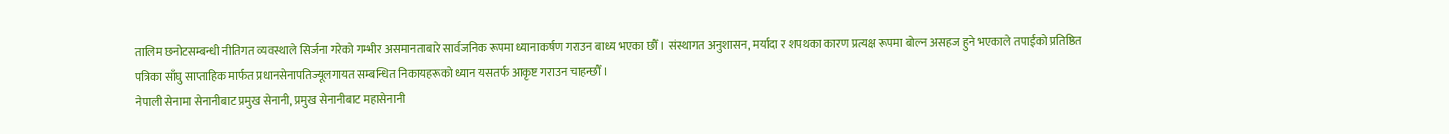तालिम छनोटसम्बन्धी नीतिगत व्यवस्थाले सिर्जना गरेको गम्भीर असमानताबारे सार्वजनिक रूपमा ध्यानाकर्षण गराउन बाध्य भएका छौँ । संस्थागत अनुशासन, मर्यादा र शपथका कारण प्रत्यक्ष रूपमा बोल्न असहज हुने भएकाले तपाईंको प्रतिष्ठित पत्रिका साँघु साप्ताहिक मार्फत प्रधानसेनापतिज्यूलगायत सम्बन्धित निकायहरूको ध्यान यसतर्फ आकृष्ट गराउन चाहन्छौँ ।
नेपाली सेनामा सेनानीबाट प्रमुख सेनानी, प्रमुख सेनानीबाट महासेनानी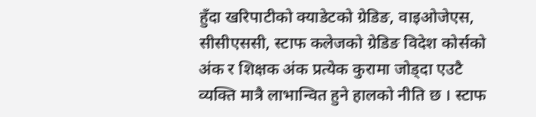हुँदा खरिपाटीको क्याडेटको ग्रेडिङ, वाइओजेएस, सीसीएससी, स्टाफ कलेजको ग्रेडिङ विदेश कोर्सको अंक र शिक्षक अंक प्रत्येक कुरामा जोड्दा एउटै व्यक्ति मात्रै लाभान्वित हुने हालको नीति छ । स्टाफ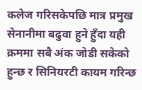कलेज गरिसकेपछि मात्र प्रमुख सेनानीमा बढुवा हुने हुँदा यही क्रममा सबै अंक जोडी सकेको हुन्छ र सिनियरटी कायम गरिन्छ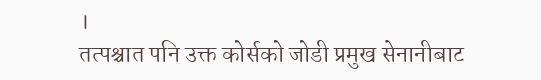।
तत्पश्चात पनि उक्त कोर्सको जोडी प्रमुख सेनानीबाट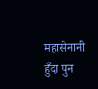महासेनानी हुँदा पुन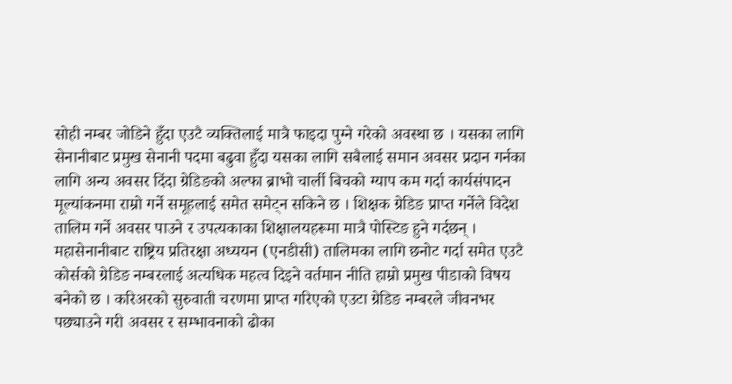सोही नम्बर जोडिने हुँदा एउटै व्यक्तिलाई मात्रै फाइदा पुग्ने गरेको अवस्था छ । यसका लागि सेनानीबाट प्रमुख सेनानी पदमा बढुवा हुँदा यसका लागि सबैलाई समान अवसर प्रदान गर्नका लागि अन्य अवसर दिंदा ग्रेडिङको अल्फा ब्राभो चार्ली बिचको ग्याप कम गर्दा कार्यसंपादन मूल्यांकनमा राम्रो गर्ने समूहलाई समेत समेट्न सकिने छ । शिक्षक ग्रेडिङ प्राप्त गर्नेले विदेश तालिम गर्ने अवसर पाउने र उपत्यकाका शिक्षालयहरूमा मात्रै पोस्टिङ हुने गर्दछन् ।
महासेनानीबाट राष्ट्रिय प्रतिरक्षा अध्ययन (एनडीसी) तालिमका लागि छनोट गर्दा समेत एउटै कोर्सको ग्रेडिङ नम्बरलाई अत्यधिक महत्व दिइने वर्तमान नीति हाम्रो प्रमुख पीडाको विषय बनेको छ । करिअरको सुरुवाती चरणमा प्राप्त गरिएको एउटा ग्रेडिङ नम्बरले जीवनभर पछ्याउने गरी अवसर र सम्भावनाको ढोका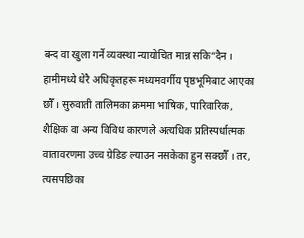बन्द वा खुला गर्ने व्यवस्था न्यायोचित मान्न सकि“दैन ।
हामीमध्ये धेरै अधिकृतहरू मध्यमवर्गीय पृष्ठभूमिबाट आएका छौँ । सुरुवाती तालिमका क्रममा भाषिक, पारिवारिक, शैक्षिक वा अन्य विविध कारणले अत्यधिक प्रतिस्पर्धात्मक वातावरणमा उच्च ग्रेडिङ ल्याउन नसकेका हुन सक्छौँ । तर, त्यसपछिका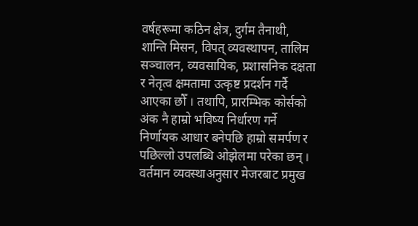वर्षहरूमा कठिन क्षेत्र, दुर्गम तैनाथी, शान्ति मिसन, विपत् व्यवस्थापन, तालिम सञ्चालन, व्यवसायिक, प्रशासनिक दक्षता र नेतृत्व क्षमतामा उत्कृष्ट प्रदर्शन गर्दै आएका छौँ । तथापि, प्रारम्भिक कोर्सको अंक नै हाम्रो भविष्य निर्धारण गर्ने निर्णायक आधार बनेपछि हाम्रो समर्पण र पछिल्लो उपलब्धि ओझेलमा परेका छन् ।
वर्तमान व्यवस्थाअनुसार मेजरबाट प्रमुख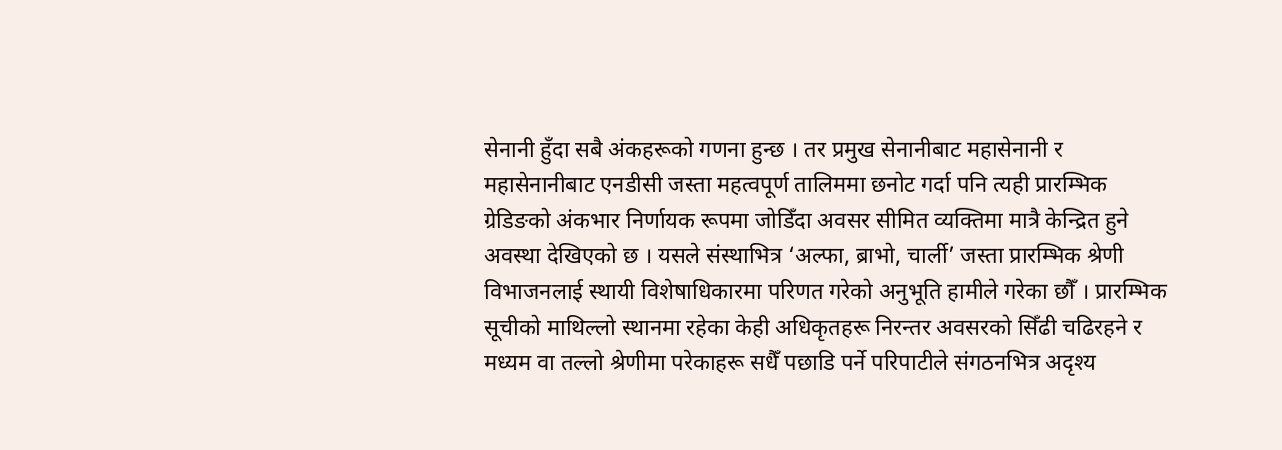सेनानी हुँदा सबै अंकहरूको गणना हुन्छ । तर प्रमुख सेनानीबाट महासेनानी र महासेनानीबाट एनडीसी जस्ता महत्वपूर्ण तालिममा छनोट गर्दा पनि त्यही प्रारम्भिक ग्रेडिङको अंकभार निर्णायक रूपमा जोडिँदा अवसर सीमित व्यक्तिमा मात्रै केन्द्रित हुने अवस्था देखिएको छ । यसले संस्थाभित्र ‘अल्फा, ब्राभो, चार्ली’ जस्ता प्रारम्भिक श्रेणी विभाजनलाई स्थायी विशेषाधिकारमा परिणत गरेको अनुभूति हामीले गरेका छौँ । प्रारम्भिक सूचीको माथिल्लो स्थानमा रहेका केही अधिकृतहरू निरन्तर अवसरको सिँढी चढिरहने र मध्यम वा तल्लो श्रेणीमा परेकाहरू सधैँ पछाडि पर्ने परिपाटीले संगठनभित्र अदृश्य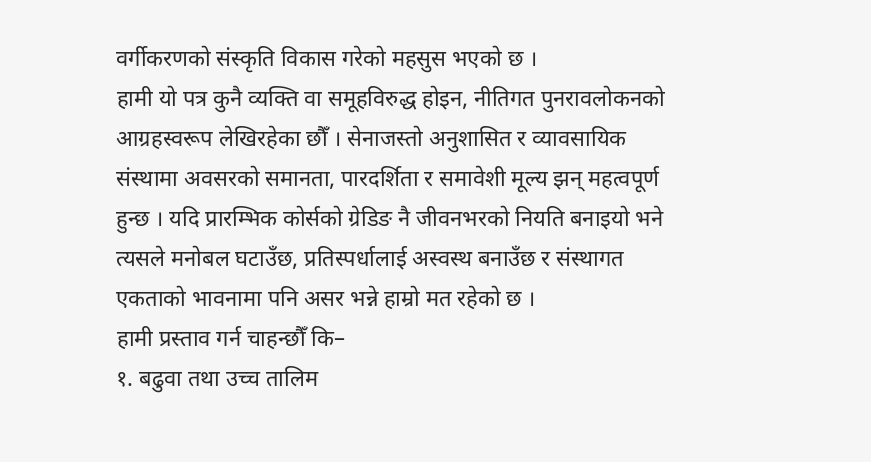वर्गीकरणको संस्कृति विकास गरेको महसुस भएको छ ।
हामी यो पत्र कुनै व्यक्ति वा समूहविरुद्ध होइन, नीतिगत पुनरावलोकनको आग्रहस्वरूप लेखिरहेका छौँ । सेनाजस्तो अनुशासित र व्यावसायिक संस्थामा अवसरको समानता, पारदर्शिता र समावेशी मूल्य झन् महत्वपूर्ण हुन्छ । यदि प्रारम्भिक कोर्सको ग्रेडिङ नै जीवनभरको नियति बनाइयो भने त्यसले मनोबल घटाउँछ, प्रतिस्पर्धालाई अस्वस्थ बनाउँछ र संस्थागत एकताको भावनामा पनि असर भन्ने हाम्रो मत रहेको छ ।
हामी प्रस्ताव गर्न चाहन्छौँ कि–
१. बढुवा तथा उच्च तालिम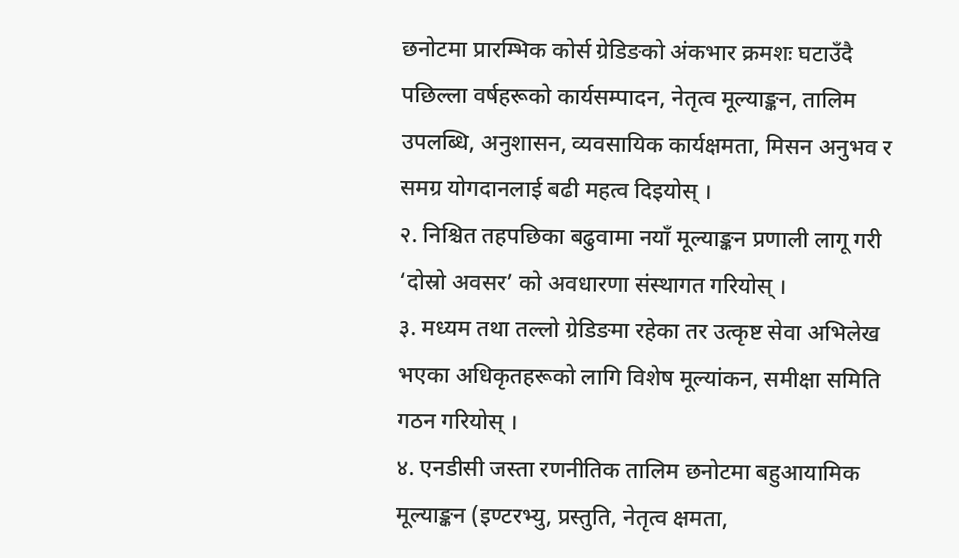छनोटमा प्रारम्भिक कोर्स ग्रेडिङको अंकभार क्रमशः घटाउँदै पछिल्ला वर्षहरूको कार्यसम्पादन, नेतृत्व मूल्याङ्कन, तालिम उपलब्धि, अनुशासन, व्यवसायिक कार्यक्षमता, मिसन अनुभव र समग्र योगदानलाई बढी महत्व दिइयोस् ।
२. निश्चित तहपछिका बढुवामा नयाँ मूल्याङ्कन प्रणाली लागू गरी ‘दोस्रो अवसर’ को अवधारणा संस्थागत गरियोस् ।
३. मध्यम तथा तल्लो ग्रेडिङमा रहेका तर उत्कृष्ट सेवा अभिलेख भएका अधिकृतहरूको लागि विशेष मूल्यांकन, समीक्षा समिति गठन गरियोस् ।
४. एनडीसी जस्ता रणनीतिक तालिम छनोटमा बहुआयामिक मूल्याङ्कन (इण्टरभ्यु, प्रस्तुति, नेतृत्व क्षमता,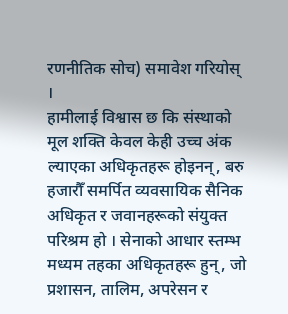रणनीतिक सोच) समावेश गरियोस् ।
हामीलाई विश्वास छ कि संस्थाको मूल शक्ति केवल केही उच्च अंक ल्याएका अधिकृतहरू होइनन्, बरु हजारौँ समर्पित व्यवसायिक सैनिक अधिकृत र जवानहरूको संयुक्त परिश्रम हो । सेनाको आधार स्तम्भ मध्यम तहका अधिकृतहरू हुन्, जो प्रशासन, तालिम, अपरेसन र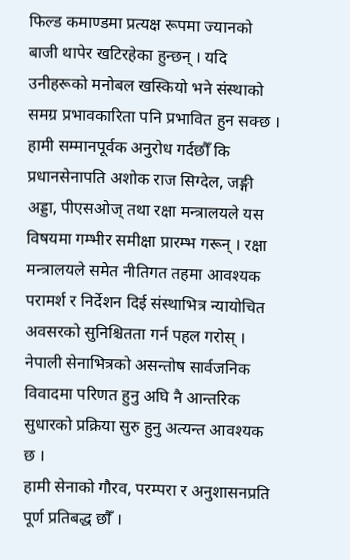फिल्ड कमाण्डमा प्रत्यक्ष रूपमा ज्यानको बाजी थापेर खटिरहेका हुन्छन् । यदि उनीहरूको मनोबल खस्कियो भने संस्थाको समग्र प्रभावकारिता पनि प्रभावित हुन सक्छ ।
हामी सम्मानपूर्वक अनुरोध गर्दछौँ कि प्रधानसेनापति अशोक राज सिग्देल, जङ्गी अड्डा, पीएसओज् तथा रक्षा मन्त्रालयले यस विषयमा गम्भीर समीक्षा प्रारम्भ गरून् । रक्षा मन्त्रालयले समेत नीतिगत तहमा आवश्यक परामर्श र निर्देशन दिई संस्थाभित्र न्यायोचित अवसरको सुनिश्चितता गर्न पहल गरोस् । नेपाली सेनाभित्रको असन्तोष सार्वजनिक विवादमा परिणत हुनु अघि नै आन्तरिक सुधारको प्रक्रिया सुरु हुनु अत्यन्त आवश्यक छ ।
हामी सेनाको गौरव, परम्परा र अनुशासनप्रति पूर्ण प्रतिबद्ध छौँ ।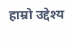हाम्रो उद्देश्य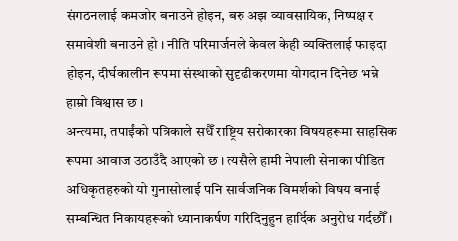संगठनलाई कमजोर बनाउने होइन, बरु अझ व्यावसायिक, निष्पक्ष र समावेशी बनाउने हो । नीति परिमार्जनले केवल केही व्यक्तिलाई फाइदा होइन, दीर्घकालीन रूपमा संस्थाको सुदृढीकरणमा योगदान दिनेछ भन्ने हाम्रो विश्वास छ ।
अन्त्यमा, तपाईंको पत्रिकाले सधैँ राष्ट्रिय सरोकारका विषयहरूमा साहसिक रूपमा आवाज उठाउँदै आएको छ । त्यसैले हामी नेपाली सेनाका पीडित अधिकृतहरुको यो गुनासोलाई पनि सार्वजनिक विमर्शको विषय बनाई सम्बन्धित निकायहरूको ध्यानाकर्षण गरिदिनुहुन हार्दिक अनुरोध गर्दछौँ ।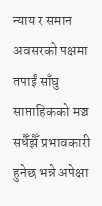न्याय र समान अवसरको पक्षमा तपाईं साँघु साप्ताहिकको मञ्च सधैँझैँ प्रभावकारी हुनेछ भन्ने अपेक्षा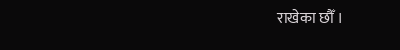राखेका छौँ ।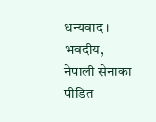धन्यवाद ।
भवदीय,
नेपाली सेनाका पीडित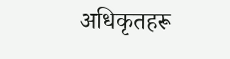अधिकृतहरू